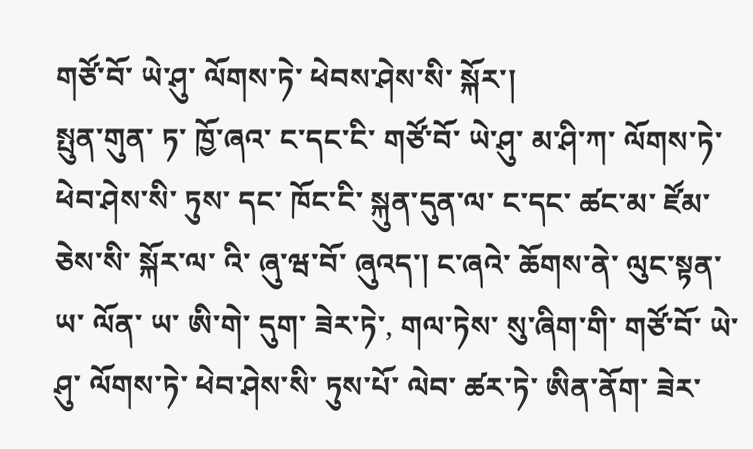གཙོ་བོ་ ཡེ་ཤུ་ ལོགས་ཏེ་ ཕེབས་ཤེས་སི་ སྐོར་།
སྤུན་གུན་ ཏ་ ཁྱོ་ཞའ་ ང་དང་ངི་ གཙོ་བོ་ ཡེ་ཤུ་ མ་ཤི་ཀ་ ལོགས་ཏེ་ ཕེབ་ཤེས་སི་ ཏུས་ དང་ ཁོང་ངི་ སྐུན་དུན་ལ་ ང་དང་ ཚང་མ་ ཛོམ་ཅེས་སི་ སྐོར་ལ་ འི་ ཞུ་ཝ་བོ་ ཞུའད་། ང་ཞའེ་ ཆོགས་ནེ་ ལུང་སྟན་ ཡ་ ལོན་ ཡ་ ཨི་གེ་ དུག་ ཟེར་ཏེ་, གལ་ཏེས་ སུ་ཞིག་གི་ གཙོ་བོ་ ཡེ་ཤུ་ ལོགས་ཏེ་ ཕེབ་ཤེས་སི་ ཏུས་པོ་ ལེབ་ ཚར་ཏེ་ ཨིན་ནོག་ ཟེར་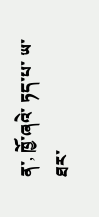ན་, ཁྱོ་ཞའེ་ ཏད་པ་ ཡ་ ཐར་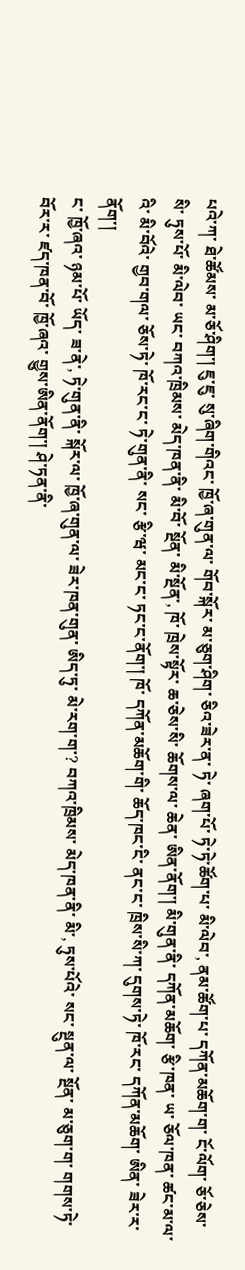པའེ་ཀ་ ཐེ་ཚོམས་ མ་ཅོ་ཤིག་། ཇུ་ཇུ་ སུ་ཞིག་གིའང་ ཁྱོ་ཞ་གུན་ལ་ གོབ་སྐོར་ མ་ཅུག་ཤིག་ ཅིའ་ཟེར་ན་ ཏེ་ ཞག་པོ་ ཏེ་ཏེ་ཚོག་པ་ མི་ལེབ་, ནམ་ཚོག་པ་ དཀོན་མཆོག་ག་ ངོ་ལོག་ ཅོ་ཅེས་སི་ ཏུས་པོ་ མི་ལེབ་ ཡང་ བཀའ་ཁྲིམས་ མེད་ཁན་ནི་ མི་བོ་ སྔོན་ མི་སྔོན་, ཁོ་ ཁྲེས་སྟོར་ ཆ་ཅེས་སི་ ཆོགས་ལ་ ཆེན་ ཨིན་ནོག་། མི་གུན་ནི་ དཀོན་མཆོག་ རྩི་ཁན་ ཡ་ ཅོལ་ཁན་ ཚང་མ་ལ་ འི་ མི་བོའེ་ གྱབ་གལ་ ཅོས་ཏེ་ ཁོ་རང་ང་ ཏེ་གུན་ནི་ སང་ རྩི་ཝ་ མང་ང་ ཏང་ང་ནོག་། ཁོ་ དཀོན་མཆོག་གི་ ཆོད་ཁང་ངི་ ནང་ང་ ཁྲིས་སི་ཀ་ དུགས་ཏེ་ ཁོ་རང་ དཀོན་མཆོག་ ཨིན་ ཟེར་ར་ནོག་།
ང་ ཁྱོ་ཞའ་ ཉམ་པོ་ ཡོད་ ཟ་ནེ་, ཏེ་གུན་ནི་ སྐོར་ལ་ ཁྱོ་ཞ་གུན་ལ་ ཟེར་ཁན་གུན་ ཨིད་ཏུ་ མེ་རག་ག་? བཀའ་ཁྲིམས་ མེད་ཁན་ནི་ མི་, ཏུས་པོའེ་ སང་ སྔུན་ལ་ སྔོན་ མ་ཅུག་ག་ གགས་ཏེ་ བོར་ར་ ཛད་ཁན་བོ་ ཁྱོ་ཞའ་ གྱུས་ཨིན་ནོག་། ཤེ་ཏན་ནི་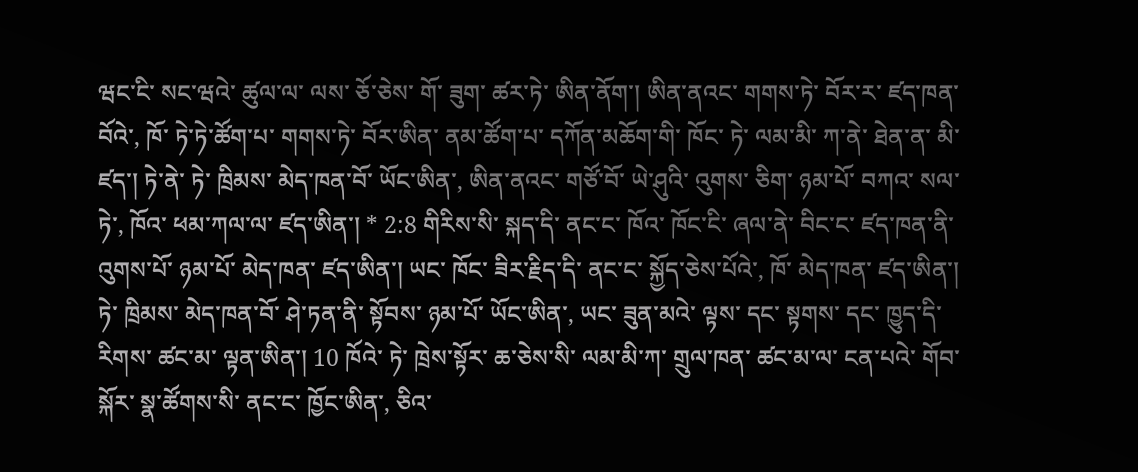ཝང་ངི་ སང་ཝའེ་ ཚུལ་ལ་ ལས་ ཅོ་ཅེས་ གོ་ ཟུག་ ཚར་ཏེ་ ཨིན་ནོག་། ཨིན་ནའང་ གགས་ཏེ་ བོར་ར་ ཛད་ཁན་བོའེ་, ཁོ་ ཏེ་ཏེ་ཚོག་པ་ གགས་ཏེ་ བོར་ཨིན་ ནམ་ཚོག་པ་ དཀོན་མཆོག་གི་ ཁོང་ ཏེ་ ལམ་མི་ ཀ་ནེ་ ཐེན་ན་ མི་ཛད་། ཏེ་ནེ་ ཏེ་ ཁྲིམས་ མེད་ཁན་བོ་ ཡོང་ཨིན་, ཨིན་ནའང་ གཙོ་བོ་ ཡེ་ཤུའི་ འུགས་ ཅིག་ ཉམ་པོ་ བཀའ་ སལ་ཏེ་, ཁོའ་ ཕམ་ཀལ་ལ་ ཛད་ཨིན་། * 2:8 གིརིས་སི་ སྐད་དི་ ནང་ང་ ཁོའ་ ཁོང་ངི་ ཞལ་ནེ་ བིང་ང་ ཛད་ཁན་ནི་ འུགས་པོ་ ཉམ་པོ་ མེད་ཁན་ ཛད་ཨིན་། ཡང་ ཁོང་ ཟིར་རྗིད་དི་ ནང་ང་ སྐྱོད་ཅེས་པོའེ་, ཁོ་ མེད་ཁན་ ཛད་ཨིན་།
ཏེ་ ཁྲིམས་ མེད་ཁན་བོ་ ཤེ་ཏན་ནི་ སྟོབས་ ཉམ་པོ་ ཡོང་ཨིན་, ཡང་ ཟུན་མའེ་ ལྟས་ དང་ སྟགས་ དང་ ཁྱུད་དི་ རིགས་ ཚང་མ་ ལྟན་ཨིན་། 10 ཁོའེ་ ཏེ་ ཁྲེས་སྟོར་ ཆ་ཅེས་སི་ ལམ་མི་ཀ་ གྲུལ་ཁན་ ཚང་མ་ལ་ ངན་པའེ་ གོབ་སྐོར་ སྣ་ཚོགས་སི་ ནང་ང་ ཁྱོང་ཨིན་, ཅིའ་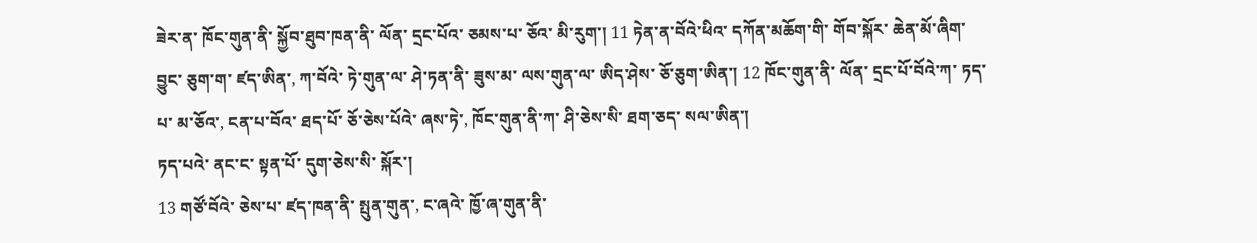ཟེར་ན་ ཁོང་གུན་ནི་ སྐྱོབ་ཐུབ་ཁན་ནི་ ལོན་ དྲང་པོའ་ ཅམས་པ་ ཅོའ་ མི་རུག་། 11 ཏེན་ན་བོའེ་ཕིའ་ དཀོན་མཆོག་གི་ གོབ་སྐོར་ ཆེན་མོ་ཞིག་ བྱུང་ ཅུག་ག་ ཛད་ཨིན་, ཀ་བོའེ་ ཏེ་གུན་ལ་ ཤེ་ཏན་ནི་ ཟུས་མ་ ལས་གུན་ལ་ ཨིད་ཤེས་ ཅོ་ཅུག་ཨིན་། 12 ཁོང་གུན་ནི་ ལོན་ དྲང་པོ་བོའེ་ཀ་ ཏད་པ་ མ་ཅོའ་, ངན་པ་བོའ་ ཐད་པོ་ ཅོ་ཅེས་པོའེ་ ཞས་ཏེ་, ཁོང་གུན་ནི་ཀ་ ཤི་ཅེས་སི་ ཐག་ཅད་ སལ་ཨིན་།
ཏད་པའེ་ ནང་ང་ སྟན་པོ་ དུག་ཅེས་སི་ སྐོར་།
13 གཙོ་བོའེ་ ཅེས་པ་ ཛད་ཁན་ནི་ སྤུན་གུན་, ང་ཞའེ་ ཁྱོ་ཞ་གུན་ནི་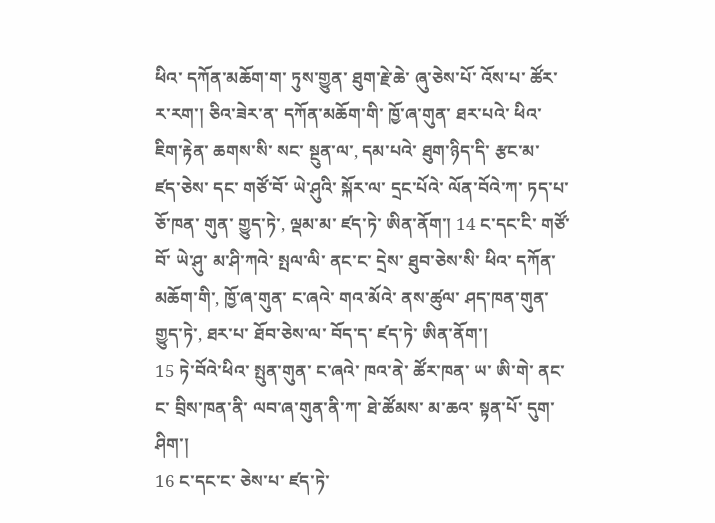ཕིའ་ དཀོན་མཆོག་ག་ ཏུས་གྱུན་ ཐུག་རྗེ་ཆེ་ ཞུ་ཅེས་པོ་ འོས་པ་ ཚོར་ར་རག་། ཅིའ་ཟེར་ན་ དཀོན་མཆོག་གི་ ཁྱོ་ཞ་གུན་ ཐར་པའེ་ ཕིའ་ ཇིག་རྟེན་ ཆགས་སི་ སང་ སྔུན་ལ་, དམ་པའེ་ ཐུག་ཉིད་དི་ རྩང་མ་ ཛད་ཅེས་ དང་ གཙོ་བོ་ ཡེ་ཤུའི་ སྐོར་ལ་ དྲང་པོའེ་ ལོན་བོའེ་ཀ་ ཏད་པ་ ཅོ་ཁན་ གུན་ གྱུད་ཏེ་, ལྡམ་མ་ ཛད་ཏེ་ ཨིན་ནོག་། 14 ང་དང་ངི་ གཙོ་བོ་ ཡེ་ཤུ་ མ་ཤི་ཀའེ་ སྤལ་ལི་ ནང་ང་ དྲེས་ ཐུབ་ཅེས་སི་ ཕིའ་ དཀོན་མཆོག་གི་, ཁྱོ་ཞ་གུན་ ང་ཞའེ་ གའ་མོའེ་ ནས་ཚུལ་ ཤད་ཁན་གུན་ གྱུད་ཏེ་, ཐར་པ་ ཐོབ་ཅེས་ལ་ བོད་ད་ ཛད་ཏེ་ ཨིན་ནོག་།
15 ཏེ་བོའེ་ཕིའ་ སྤུན་གུན་ ང་ཞའེ་ ཁའ་ནེ་ ཚོར་ཁན་ ཡ་ ཨི་གེ་ ནང་ང་ བྲིས་ཁན་ནི་ ལབ་ཞ་གུན་ནི་ཀ་ ཐེ་ཚོམས་ མ་ཆའ་ སྟན་པོ་ དུག་ཤིག་།
16 ང་དང་ང་ ཅེས་པ་ ཛད་ཏེ་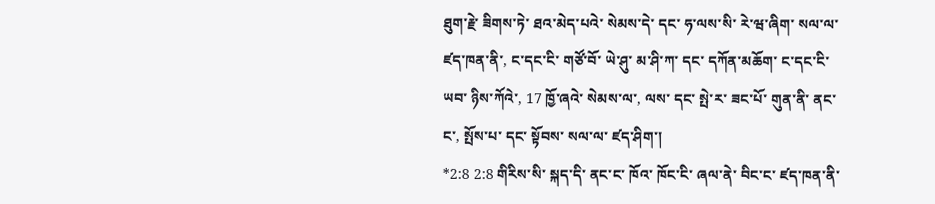ཐུག་རྗེ་ ཟིགས་ཏེ་ ཐའ་མེད་པའེ་ སེམས་དེ་ དང་ ཧ་ལས་སི་ རེ་ཝ་ཞིག་ སལ་ལ་ ཛད་ཁན་ནི་, ང་དང་ངི་ གཙོ་བོ་ ཡེ་ཤུ་ མ་ཤི་ཀ་ དང་ དཀོན་མཆོག་ ང་དང་ངི་ ཡབ་ ཉིས་ཀོའེ་, 17 ཁྱོ་ཞའེ་ སེམས་ལ་, ལས་ དང་ སྤེ་ར་ ཟང་པོ་ གུན་ནི་ ནང་ང་, སྤོས་པ་ དང་ སྟོབས་ སལ་ལ་ ཛད་ཤིག་།
*2:8 2:8 གིརིས་སི་ སྐད་དི་ ནང་ང་ ཁོའ་ ཁོང་ངི་ ཞལ་ནེ་ བིང་ང་ ཛད་ཁན་ནི་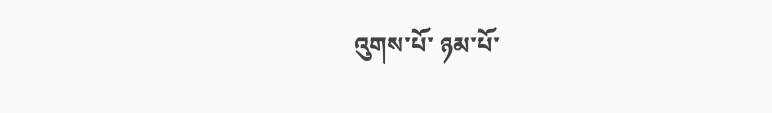འུགས་པོ་ ཉམ་པོ་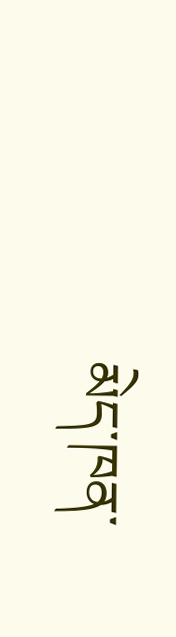མེད་ཁན་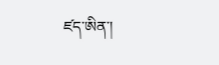ཛད་ཨིན་།